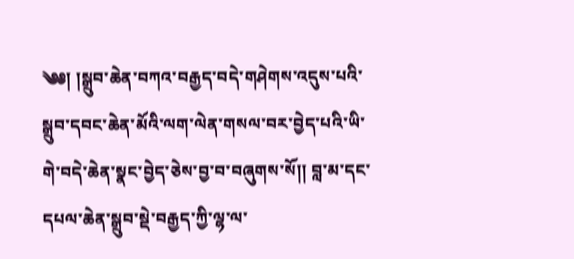༄༅། །སྒྲུབ་ཆེན་བཀའ་བརྒྱད་བདེ་གཤེགས་འདུས་པའི་སྒྲུབ་དབང་ཆེན་མོའི་ལག་ལེན་གསལ་བར་བྱེད་པའི་ཡི་གེ་བདེ་ཆེན་སྣང་བྱེད་ཅེས་བྱ་བ་བཞུགས་སོ།། བླ་མ་དང་དཔལ་ཆེན་སྒྲུབ་སྡེ་བརྒྱད་ཀྱི་ལྷ་ལ་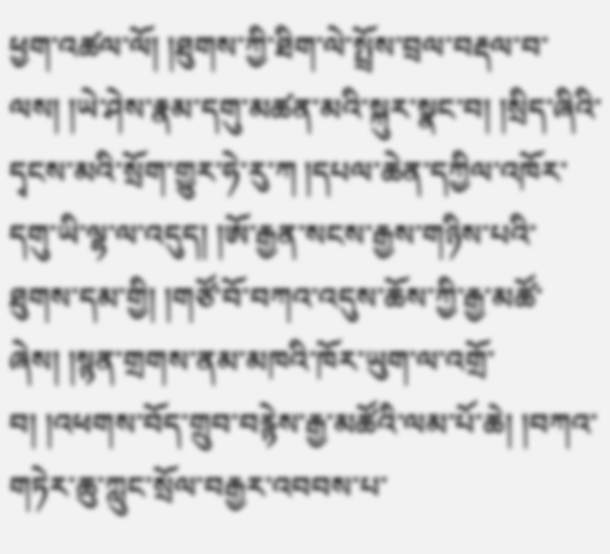ཕྱག་འཚལ་ལོ། །ཐུགས་ཀྱི་ཐིག་ལེ་སྤྲོས་བྲལ་བརྡལ་བ་ལས། །ཡེ་ཤེས་རྣམ་དགུ་མཚན་མའི་སྐུར་སྣང་བ། །སྲིད་ཞིའི་དྭངས་མའི་སྲོག་གྱུར་ཧེ་རུ་ཀ །དཔལ་ཆེན་དཀྱིལ་འཁོར་དགུ་ཡི་ལྷ་ལ་འདུད། །ཨོ་རྒྱན་སངས་རྒྱས་གཉིས་པའི་ཐུགས་དམ་གྱི། །གཙོ་བོ་བཀའ་འདུས་ཆོས་ཀྱི་རྒྱ་མཚོ་ཞེས། །སྙན་གྲགས་ནམ་མཁའི་ཁོར་ཡུག་ལ་འགྲོ་བ། །འཕགས་བོད་གྲུབ་བརྙེས་རྒྱ་མཚོའི་ལམ་པོ་ཆེ། །བཀའ་གཏེར་ཆུ་ཀླུང་སྲོལ་བརྒྱར་འབབས་པ་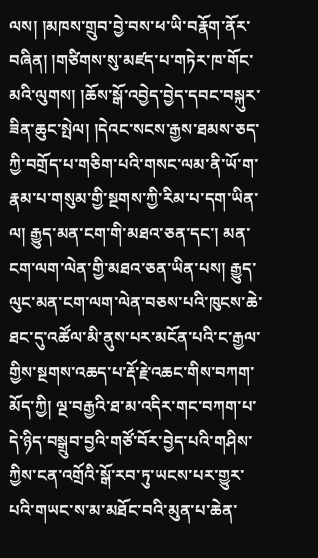ལས། །མཁས་གྲུབ་བྱེ་བས་ཕ་ཡི་བརྣོག་ནོར་བཞིན། །གཙིགས་སུ་མཛད་པ་གཏེར་ཁ་གོང་མའི་ལུགས། །ཆོས་སྒོ་འབྱེད་བྱེད་དབང་བསྐུར་ཟིན་ཆུང་སྤེལ། །དེའང་སངས་རྒྱས་ཐམས་ཅད་ཀྱི་བགྲོད་པ་གཅིག་པའི་གསང་ལམ་ནི་ཡོ་ག་རྣམ་པ་གསུམ་གྱི་སྔགས་ཀྱི་རིམ་པ་དག་ཡིན་ལ། རྒྱུད་མན་ངག་གི་མཐའ་ཅན་དང་། མན་ངག་ལག་ལེན་གྱི་མཐའ་ཅན་ཡིན་པས། རྒྱུད་ལུང་མན་ངག་ལག་ལེན་བཅས་པའི་ཁུངས་ཆེ་ཐང་དུ་འཚོལ་མི་ནུས་པར་མངོན་པའི་ང་རྒྱལ་གྱིས་སྔགས་འཆད་པ་རྡོ་རྗེ་འཆང་གིས་བཀག་མོད་ཀྱི། ལྔ་བརྒྱའི་ཐ་མ་འདིར་གང་བཀག་པ་དེ་ཉིད་བསྒྲུབ་བྱའི་གཙོ་བོར་བྱེད་པའི་གཤིས་ཀྱིས་ངན་འགྲོའི་སྒོ་རབ་ཏུ་ཡངས་པར་གྱུར་པའི་གཡང་ས་མ་མཐོང་བའི་མུན་པ་ཆེན་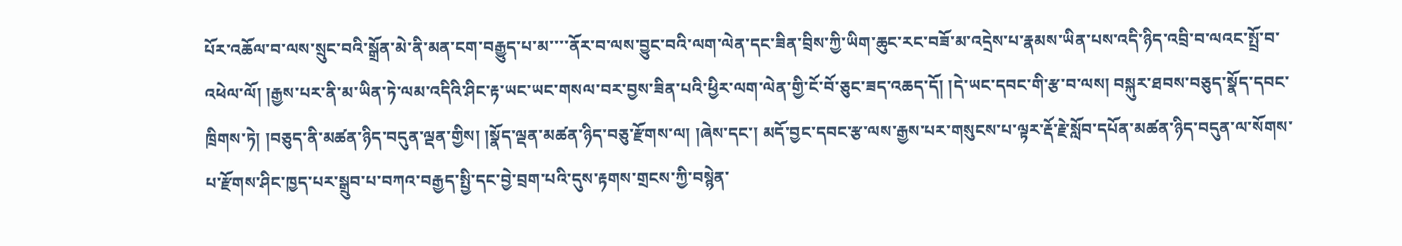པོར་འཆོལ་བ་ལས་སྲུང་བའི་སྒྲོན་མེ་ནི་མན་ངག་བརྒྱུད་པ་མ་་་་ནོར་བ་ལས་བྱུང་བའི་ལག་ལེན་དང་ཟིན་བྲིས་ཀྱི་ཡིག་ཆུང་རང་བཟོ་མ་འདྲེས་པ་རྣམས་ཡིན་པས་འདི་ཉིད་འབྲི་བ་ལའང་སྤྲོ་བ་འཕེལ་ལོ། །རྒྱས་པར་ནི་མ་ཡིན་ཏེ་ལམ་འདིའི་ཤིང་རྟ་ཡང་ཡང་གསལ་བར་བྱས་ཟིན་པའི་ཕྱིར་ལག་ལེན་གྱི་ངོ་བོ་ཅུང་ཟད་འཆད་དོ། །དེ་ཡང་དབང་གི་རྩ་བ་ལས། བསྐུར་ཐབས་བཅུད་སྣོད་དབང་ཁྲིགས་ཏེ། །བཅུད་ནི་མཚན་ཉིད་བདུན་ལྡན་གྱིས། །སྣོད་ལྡན་མཚན་ཉིད་བཅུ་རྫོགས་ལ། །ཞེས་དང་། མདོ་བྱང་དབང་རྩ་ལས་རྒྱས་པར་གསུངས་པ་ལྟར་རྡོ་རྗེ་སློབ་དཔོན་མཚན་ཉིད་བདུན་ལ་སོགས་པ་རྫོགས་ཤིང་ཁྱད་པར་སྒྲུབ་པ་བཀའ་བརྒྱད་སྤྱི་དང་བྱེ་བྲག་པའི་དུས་རྟགས་གྲངས་ཀྱི་བསྙེན་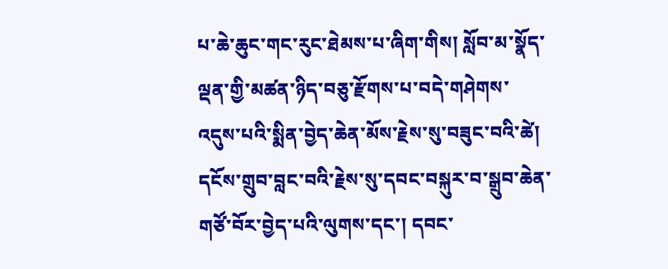པ་ཆེ་ཆུང་གང་རུང་ཐེམས་པ་ཞིག་གིས། སློབ་མ་སྣོད་ལྡན་གྱི་མཚན་ཉིད་བཅུ་རྫོགས་པ་བདེ་གཤེགས་འདུས་པའི་སྨིན་བྱེད་ཆེན་མོས་རྗེས་སུ་བཟུང་བའི་ཚེ། དངོས་གྲུབ་བླང་བའི་རྗེས་སུ་དབང་བསྐུར་བ་སྒྲུབ་ཆེན་གཙོ་བོར་བྱེད་པའི་ལུགས་དང་། དབང་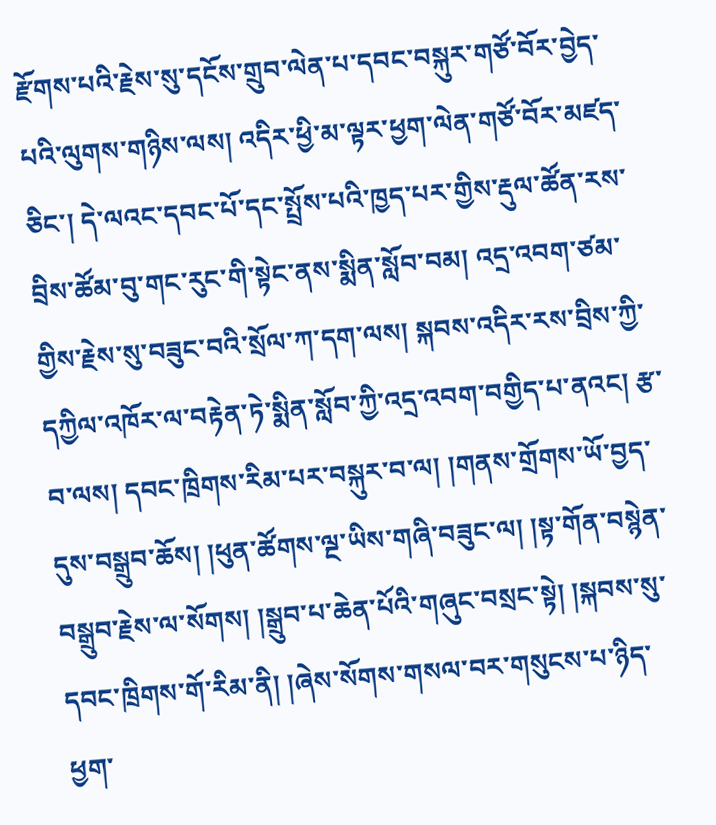རྫོགས་པའི་རྗེས་སུ་དངོས་གྲུབ་ལེན་པ་དབང་བསྐུར་གཙོ་བོར་བྱེད་པའི་ལུགས་གཉིས་ལས། འདིར་ཕྱི་མ་ལྟར་ཕྱག་ལེན་གཙོ་བོར་མཛད་ཅིང་། དེ་ལའང་དབང་པོ་དང་སྤྲོས་པའི་ཁྱད་པར་གྱིས་རྡུལ་ཚོན་རས་བྲིས་ཚོམ་བུ་གང་རུང་གི་སྟེང་ནས་སྨིན་སློབ་བམ། འདྲ་འབག་ཙམ་གྱིས་རྗེས་སུ་བཟུང་བའི་སྲོལ་ཀ་དག་ལས། སྐབས་འདིར་རས་བྲིས་ཀྱི་དཀྱིལ་འཁོར་ལ་བརྟེན་ཏེ་སྨིན་སློབ་ཀྱི་འདྲ་འབག་བགྱིད་པ་ནའང། རྩ་བ་ལས། དབང་ཁྲིགས་རིམ་པར་བསྐུར་བ་ལ། །གནས་གྲོགས་ཡོ་བྱད་དུས་བསྒྲུབ་ཆོས། །ཕུན་ཚོགས་ལྔ་ཡིས་གཞི་བཟུང་ལ། །སྟ་གོན་བསྙེན་བསྒྲུབ་རྗེས་ལ་སོགས། །སྒྲུབ་པ་ཆེན་པོའི་གཞུང་བསྲང་སྟེ། །སྐབས་སུ་དབང་ཁྲིགས་གོ་རིམ་ནི། །ཞེས་སོགས་གསལ་བར་གསུངས་པ་ཉིད་ཕྱག་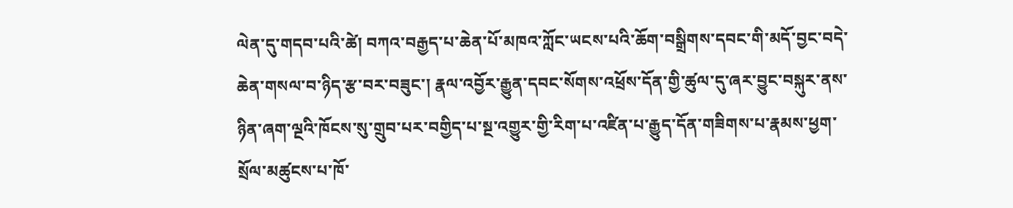ལེན་དུ་གདབ་པའི་ཚེ། བཀའ་བརྒྱད་པ་ཆེན་པོ་མཁའ་ཀློང་ཡངས་པའི་ཆོག་བསྒྲིགས་དབང་གི་མདོ་བྱང་བདེ་ཆེན་གསལ་བ་ཉིད་རྩ་བར་བཟུང་། རྣལ་འབྱོར་རྒྱུན་དབང་སོགས་འཕྲོས་དོན་གྱི་ཚུལ་དུ་ཞར་བྱུང་བསྐུར་ནས་ཉིན་ཞག་ལྔའི་ཁོངས་སུ་གྲུབ་པར་བགྱིད་པ་སྔ་འགྱུར་གྱི་རིག་པ་འཛིན་པ་རྒྱུད་དོན་གཟིགས་པ་རྣམས་ཕྱག་སྲོལ་མཚུངས་པ་ཁོ་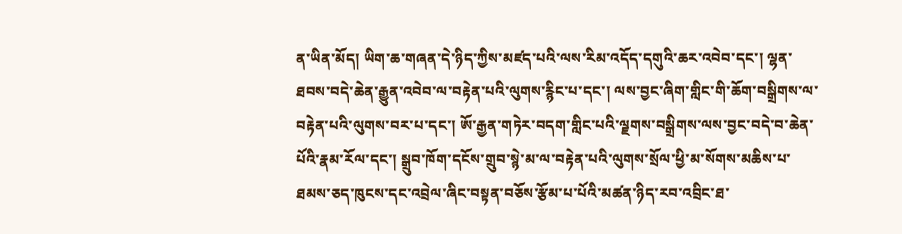ན་ཡིན་མོད། ཡིག་ཆ་གཞན་དེ་ཉིད་ཀྱིས་མཛད་པའི་ལས་རིམ་འདོད་དགུའི་ཆར་འབེབ་དང་། ལྷན་ཐབས་བདེ་ཆེན་རྒྱུན་འབེབ་ལ་བརྟེན་པའི་ལུགས་རྙིང་པ་དང་། ལས་བྱང་ཞིག་གླིང་གི་ཆོག་བསྒྲིགས་ལ་བརྟེན་པའི་ལུགས་བར་པ་དང་། ཨོ་རྒྱན་གཏེར་བདག་གླིང་པའི་ལྗགས་བསྒྲིགས་ལས་བྱང་བདེ་བ་ཆེན་པོའི་རྣམ་རོལ་དང་། སྒྲུབ་ཁོག་དངོས་གྲུབ་སྙེ་མ་ལ་བརྟེན་པའི་ལུགས་སྲོལ་ཕྱི་མ་སོགས་མཆིས་པ་ཐམས་ཅད་ཁུངས་དང་འབྲེལ་ཞིང་བསྟན་བཅོས་རྩོམ་པ་པོའི་མཚན་ཉིད་རབ་འབྲིང་ཐ་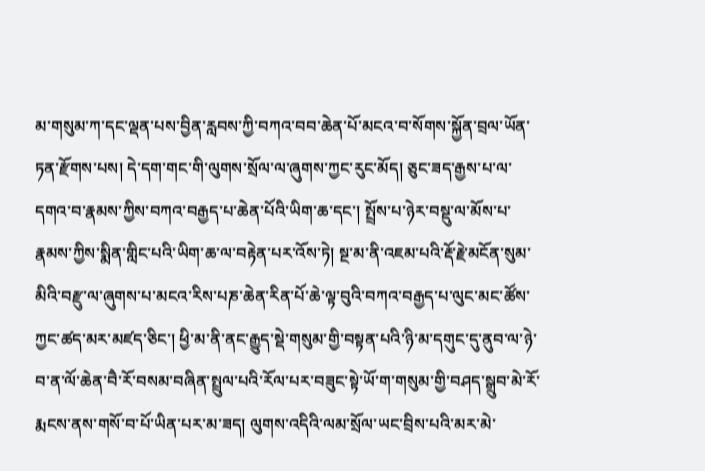མ་གསུམ་ཀ་དང་ལྡན་པས་བྱིན་རླབས་ཀྱི་བཀའ་བབ་ཆེན་པོ་མངའ་བ་སོགས་སྐྱོན་བྲལ་ཡོན་ཏན་རྫོགས་པས། དེ་དག་གང་གི་ལུགས་སྲོལ་ལ་ཞུགས་ཀྱང་རུང་མོད། ཅུང་ཟད་རྒྱས་པ་ལ་དགའ་བ་རྣམས་ཀྱིས་བཀའ་བརྒྱད་པ་ཆེན་པོའི་ཡིག་ཆ་དང་། སྤྲོས་པ་ཉེར་བསྡུ་ལ་མོས་པ་རྣམས་ཀྱིས་སྨིན་གླིང་པའི་ཡིག་ཆ་ལ་བརྟེན་པར་འོས་ཏེ། སྔ་མ་ནི་འཇམ་པའི་རྡོ་རྗེ་མངོན་སུམ་མིའི་བརྫུ་ལ་ཞུགས་པ་མངའ་རིས་པཎ་ཆེན་རིན་པོ་ཆེ་ལྟ་བུའི་བཀའ་བརྒྱད་པ་ལུང་མང་ཚོས་ཀྱང་ཚད་མར་མཛད་ཅིང་། ཕྱི་མ་ནི་ནང་རྒྱུད་སྡེ་གསུམ་གྱི་བསྟན་པའི་ཉི་མ་དགུང་དུ་ནུབ་ལ་ཉེ་བ་ན་ལོ་ཆེན་བཻ་རོ་བསམ་བཞིན་སྤྲུལ་པའི་རོལ་པར་བཟུང་སྟེ་ཡོ་ག་གསུམ་གྱི་བཤད་སྒྲུབ་མེ་རོ་རྨངས་ནས་གསོ་བ་པོ་ཡིན་པར་མ་ཟད། ལུགས་འདིའི་ལམ་སྲོལ་ཡང་བྲིས་པའི་མར་མེ་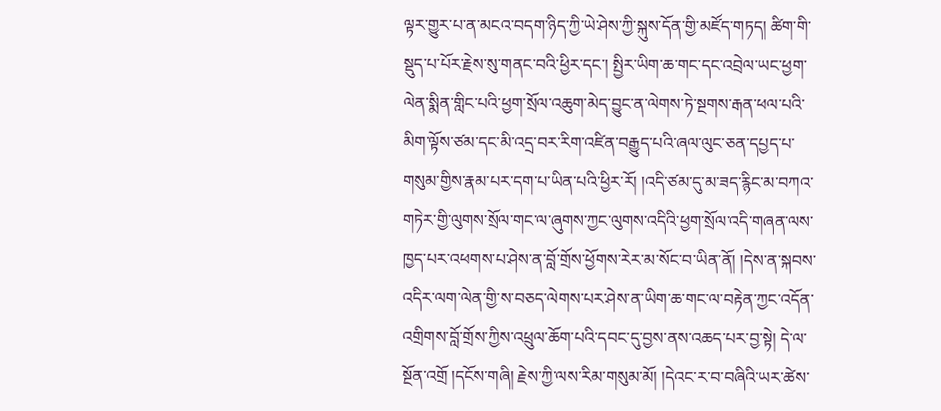ལྟར་གྱུར་པ་ན་མངའ་བདག་ཉིད་ཀྱི་ཡེ་ཤེས་ཀྱི་སྐུས་དོན་གྱི་མཛོད་གཏད། ཚིག་གི་སྡུད་པ་པོར་རྗེས་སུ་གནང་བའི་ཕྱིར་དང་། སྤྱིར་ཡིག་ཆ་གང་དང་འབྲེལ་ཡང་ཕྱག་ལེན་སྨིན་གླིང་པའི་ཕྱག་སྲོལ་འཆུག་མེད་བྱུང་ན་ལེགས་ཏེ་སྔགས་རྒན་ཕལ་པའི་མིག་ལྟོས་ཙམ་དང་མི་འདྲ་བར་རིག་འཛིན་བརྒྱུད་པའི་ཞལ་ལུང་ཅན་དཔྱད་པ་གསུམ་གྱིས་རྣམ་པར་དག་པ་ཡིན་པའི་ཕྱིར་རོ། །འདི་ཙམ་དུ་མ་ཟད་རྙིང་མ་བཀའ་གཏེར་གྱི་ལུགས་སྲོལ་གང་ལ་ཞུགས་ཀྱང་ལུགས་འདིའི་ཕྱག་སྲོལ་འདི་གཞན་ལས་ཁྱད་པར་འཕགས་པ་ཤེས་ན་བློ་གྲོས་ཕྱོགས་རེར་མ་སོང་བ་ཡིན་ནོ། །དེས་ན་སྐབས་འདིར་ལག་ལེན་གྱི་ས་བཅད་ལེགས་པར་ཤེས་ན་ཡིག་ཆ་གང་ལ་བརྟེན་ཀྱང་འདོན་འགྲིགས་བློ་གྲོས་ཀྱིས་འཕྲུལ་ཆོག་པའི་དབང་དུ་བྱས་ནས་འཆད་པར་བྱ་སྟེ། དེ་ལ་སྔོན་འགྲོ །དངོས་གཞི། རྗེས་ཀྱི་ལས་རིམ་གསུམ་མོ། །དེའང་ར་བ་བཞིའི་ཡར་ཚེས་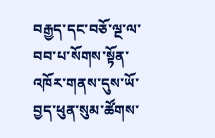བརྒྱད་དང་བཅོ་ལྔ་ལ་བབ་པ་སོགས་སྟོན་འཁོར་གནས་དུས་ཡོ་བྱད་ཕུན་སུམ་ཚོགས་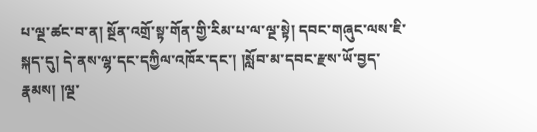པ་ལྔ་ཚང་བ་ན། སྔོན་འགྲོ་སྟ་གོན་གྱི་རིམ་པ་ལ་ལྔ་སྟེ། དབང་གཞུང་ལས་ཇི་སྐད་དུ། དེ་ནས་ལྷ་དང་དཀྱིལ་འཁོར་དང་། །སློབ་མ་དབང་རྫས་ཡོ་བྱད་རྣམས། །ལྔ་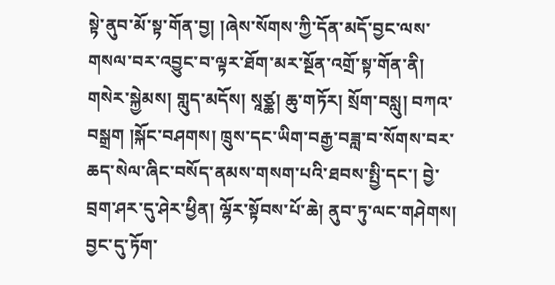སྟེ་ནུབ་མོ་སྟ་གོན་བྱ། །ཞེས་སོགས་ཀྱི་དོན་མདོ་བྱང་ལས་གསལ་བར་འབྱུང་བ་ལྟར་ཐོག་མར་སྔོན་འགྲོ་སྟ་གོན་ནི། གསེར་སྐྱེམས། གླུད་མདོས། སཱཙྪ། ཆུ་གཏོར། སྲོག་བསླུ། བཀའ་བསྒྲག །སྐོང་བཤགས། ཁྲུས་དང་ཡིག་བརྒྱ་བཟླ་བ་སོགས་བར་ཆད་སེལ་ཞིང་བསོད་ནམས་གསག་པའི་ཐབས་སྤྱི་དང་། བྱེ་བྲག་ཤར་དུ་ཤེར་ཕྱིན། ལྷོར་སྟོབས་པོ་ཆེ། ནུབ་ཏུ་ལང་གཤེགས། བྱང་དུ་ཏོག་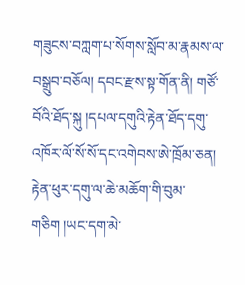གཟུངས་བཀླག་པ་སོགས་སློབ་མ་རྣམས་ལ་བསྒྲུབ་བཅོལ། དབང་རྫས་སྟ་གོན་ནི། གཙོ་བོའི་ཐོད་སྐུ །དཔལ་དགུའི་རྟེན་ཐོད་དགུ་འཁོར་ལོ་སོ་སོ་དང་འགེབས་ཨེ་ཁྲོམ་ཅན། རྟེན་ཕུར་དགུ་ལ་ཆེ་མཆོག་གི་བུམ་གཅིག །ཡང་དག་མེ་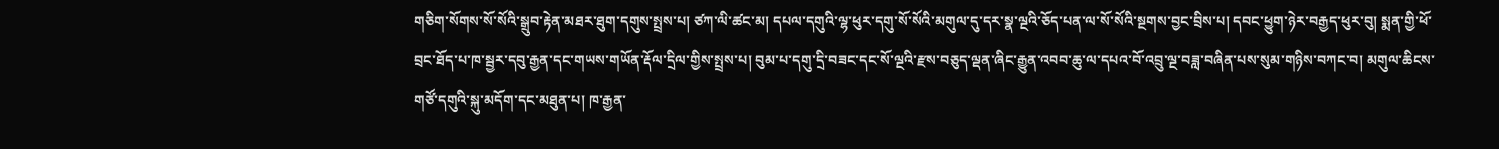གཅིག་སོགས་སོ་སོའི་སྒྲུབ་རྟེན་མཐར་ཐུག་དགུས་སྤྲས་པ། ཙཀ་ལི་ཚང་མ། དཔལ་དགུའི་ལྷ་ཕུར་དགུ་སོ་སོའི་མགུལ་དུ་དར་སྣ་ལྔའི་ཅོད་པན་ལ་སོ་སོའི་སྔགས་བྱང་བྲིས་པ། དབང་ཕྱུག་ཉེར་བརྒྱད་ཕུར་བུ། སྨན་གྱི་ཕོ་བྲང་ཐོད་པ་ཁ་སྦྱར་དབུ་རྒྱན་དང་གཡས་གཡོན་རྡོལ་དྲིལ་གྱིས་སྤྲས་པ། བུམ་པ་དགུ་དྲི་བཟང་དང་སོ་ལྔའི་རྫས་བཅུད་ལྡན་ཞིང་རྒྱུན་འབབ་ཆུ་ལ་དཔའ་བོ་འབྲུ་ལྔ་བཟླ་བཞིན་པས་སུམ་གཉིས་བཀང་བ། མགུལ་ཆིངས་གཙོ་དགུའི་སྐུ་མདོག་དང་མཐུན་པ། ཁ་རྒྱན་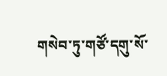གསེབ་ཏུ་གཙོ་དགུ་སོ་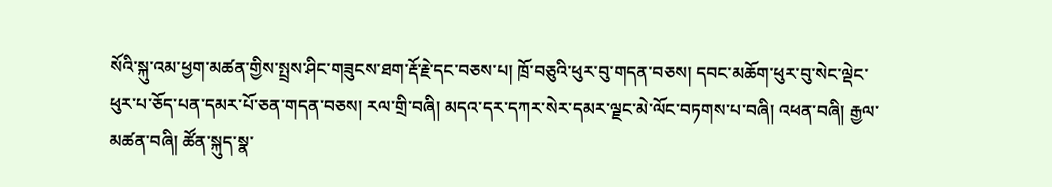སོའི་སྐུ་འམ་ཕྱག་མཚན་གྱིས་སྤྲས་ཤིང་གཟུངས་ཐག་རྡོ་རྗེ་དང་བཅས་པ། ཁྲོ་བཅུའི་ཕུར་བུ་གདན་བཅས། དབང་མཆོག་ཕུར་བུ་སེང་ལྡེང་ཕུར་པ་ཅོད་པན་དམར་པོ་ཅན་གདན་བཅས། རལ་གྲི་བཞི། མདའ་དར་དཀར་སེར་དམར་ལྗང་མེ་ལོང་བཏགས་པ་བཞི། འཕན་བཞི། རྒྱལ་མཚན་བཞི། ཚོན་སྐུད་སྣ་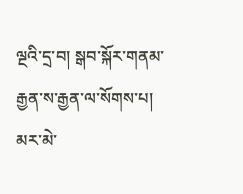ལྔའི་དྲ་བ། སྒབ་སྐོར་གནམ་རྒྱན་ས་རྒྱན་ལ་སོགས་པ། མར་མེ་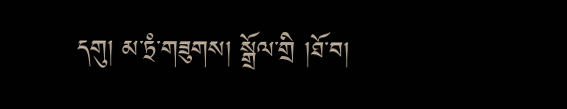དགུ། མ་ཏྲཾ་གཟུགས། སྒྲོལ་གྲི །ཐོ་བ།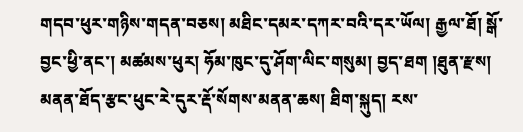གདབ་ཕུར་གཉིས་གདན་བཅས། མཐིང་དམར་དཀར་བའི་དར་ཡོལ། རྒྱལ་ཐོ། སྒོ་བྱང་ཕྱི་ནང་། མཚམས་ཕུར། ཧོམ་ཁུང་དུ་ཤོག་ལིང་གསུམ། བྱད་ཐག །ཐུན་རྫས། མནན་ཐོད་རྩང་ཕུང་རེ་དུར་རྡོ་སོགས་མནན་ཆས། ཐིག་སྐུད། རས་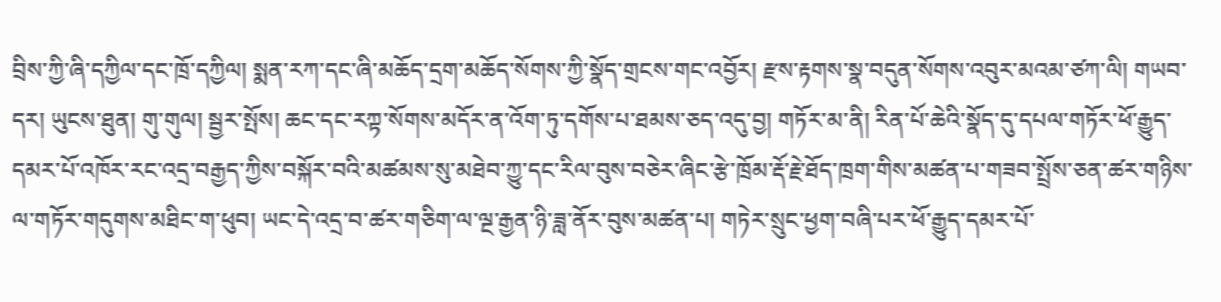བྲིས་ཀྱི་ཞི་དཀྱིལ་དང་ཁྲོ་དཀྱིལ། སྨན་རཀ་དང་ཞི་མཆོད་དྲག་མཆོད་སོགས་ཀྱི་སྣོད་གྲངས་གང་འབྱོར། རྫས་རྟགས་སྣ་བདུན་སོགས་འབུར་མའམ་ཙཀ་ལི། གཡབ་དར། ཡུངས་ཐུན། གུ་གུལ། སྦྱར་སྤོས། ཆང་དང་རཀྟ་སོགས་མདོར་ན་འོག་ཏུ་དགོས་པ་ཐམས་ཅད་འདུ་བྱ། གཏོར་མ་ནི། རིན་པོ་ཆེའི་སྣོད་དུ་དཔལ་གཏོར་ཕོ་རྒྱུད་དམར་པོ་འཁོར་རང་འདྲ་བརྒྱད་ཀྱིས་བསྐོར་བའི་མཚམས་སུ་མཐེབ་ཀྱུ་དང་རིལ་བུས་བཅེར་ཞིང་རྩེ་ཁྲོམ་རྡོ་རྗེ་ཐོད་ཁྲག་གིས་མཚན་པ་གཟབ་སྤྲོས་ཅན་ཚར་གཉིས་ལ་གཏོར་གདུགས་མཐིང་ག་ཕུབ། ཡང་དེ་འདྲ་བ་ཚར་གཅིག་ལ་ལྔ་རྒྱན་ཉི་ཟླ་ནོར་བུས་མཚན་པ། གཏེར་སྲུང་ཕྱག་བཞི་པར་ཕོ་རྒྱུད་དམར་པོ་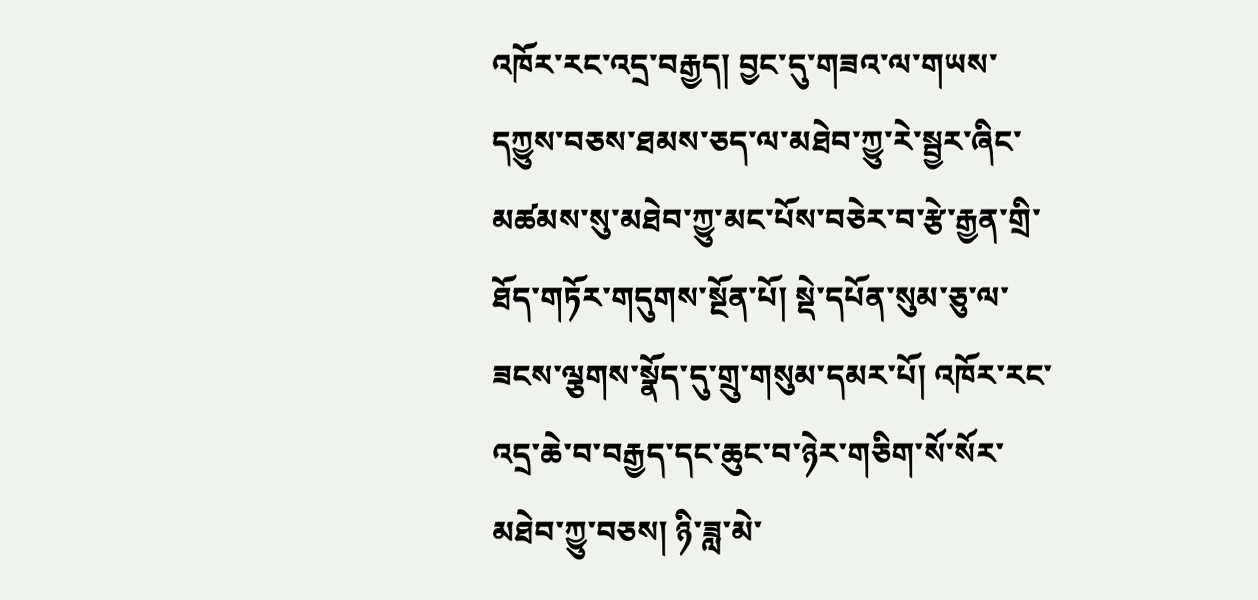འཁོར་རང་འདྲ་བརྒྱད། བྱང་དུ་གཟའ་ལ་གཡས་དཀྱུས་བཅས་ཐམས་ཅད་ལ་མཐེབ་ཀྱུ་རེ་སྦྱར་ཞིང་མཚམས་སུ་མཐེབ་ཀྱུ་མང་པོས་བཅེར་བ་རྩེ་རྒྱན་གྲི་ཐོད་གཏོར་གདུགས་སྔོན་པོ། སྡེ་དཔོན་སུམ་ཅུ་ལ་ཟངས་ལྕགས་སྣོད་དུ་གྲུ་གསུམ་དམར་པོ། འཁོར་རང་འདྲ་ཆེ་བ་བརྒྱད་དང་ཆུང་བ་ཉེར་གཅིག་སོ་སོར་མཐེབ་ཀྱུ་བཅས། ཉི་ཟླ་མེ་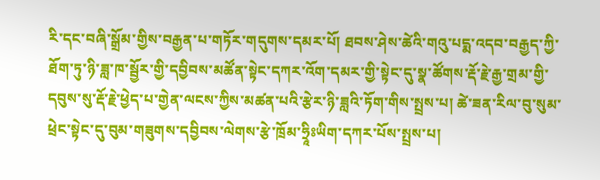རི་དང་བཞི་སྒྲོམ་གྱིས་བརྒྱན་པ་གཏོར་གདུགས་དམར་པོ། ཐབས་ཤེས་ཚེའི་གའུ་པདྨ་འདབ་བརྒྱད་ཀྱི་ཐོག་ཏུ་ཉི་ཟླ་ཁ་སྦྱོར་གྱི་དབྱིབས་མཚོན་སྟེང་དཀར་འོག་དམར་གྱི་སྟེང་དུ་སྣ་ཚོགས་རྡོ་རྗེ་རྒྱ་གྲམ་གྱི་དབུས་སུ་རྡོ་རྗེ་ཕྱེད་པ་གྱེན་ལངས་ཀྱིས་མཚན་པའི་རྩེར་ཉི་ཟླའི་ཏོག་གིས་སྤྲས་པ། ཚེ་ཟན་རིལ་བུ་སུམ་ཕྲེང་སྟེང་དུ་བུམ་གཟུགས་དབྱིབས་ལེགས་རྩེ་ཁྲོམ་ཧྲཱིཿཡིག་དཀར་པོས་སྤྲས་པ།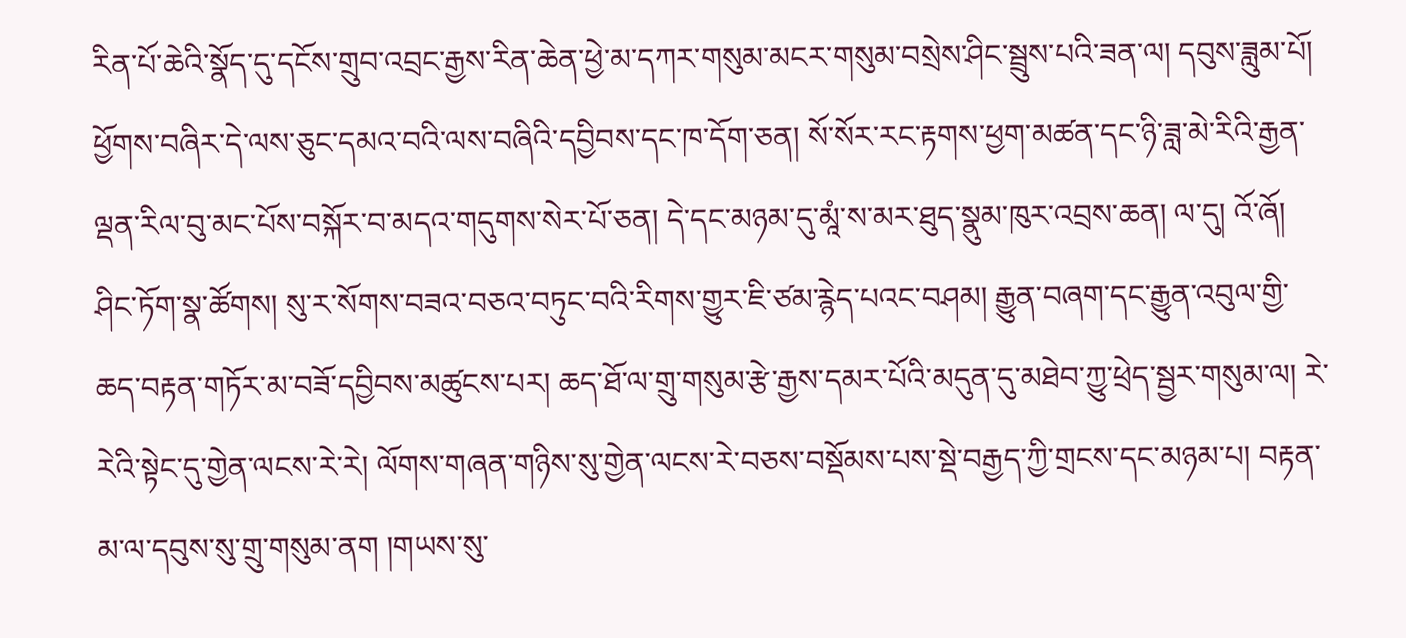རིན་པོ་ཆེའི་སྣོད་དུ་དངོས་གྲུབ་འབྲང་རྒྱས་རིན་ཆེན་ཕྱེ་མ་དཀར་གསུམ་མངར་གསུམ་བསྲེས་ཤིང་སྦྲུས་པའི་ཟན་ལ། དབུས་ཟླུམ་པོ། ཕྱོགས་བཞིར་དེ་ལས་ཅུང་དམའ་བའི་ལས་བཞིའི་དབྱིབས་དང་ཁ་དོག་ཅན། སོ་སོར་རང་རྟགས་ཕྱག་མཚན་དང་ཉི་ཟླ་མེ་རིའི་རྒྱན་ལྡན་རིལ་བུ་མང་པོས་བསྐོར་བ་མདའ་གདུགས་སེར་པོ་ཅན། དེ་དང་མཉམ་དུ་མཱཾ་ས་མར་ཐུད་སྣུམ་ཁུར་འབྲས་ཆན། ལ་དུ། འོ་ཞོ། ཤིང་ཏོག་སྣ་ཚོགས། སུ་ར་སོགས་བཟའ་བཅའ་བཏུང་བའི་རིགས་གྱུར་ཇི་ཙམ་རྙེད་པའང་བཤམ། རྒྱུན་བཞག་དང་རྒྱུན་འབུལ་གྱི་ཆད་བརྟན་གཏོར་མ་བཟོ་དབྱིབས་མཚུངས་པར། ཆད་ཐོ་ལ་གྲུ་གསུམ་རྩེ་རྒྱས་དམར་པོའི་མདུན་དུ་མཐེབ་ཀྱུ་ཕྲེད་སྦྱར་གསུམ་ལ། རེ་རེའི་སྟེང་དུ་གྱེན་ལངས་རེ་རེ། ལོགས་གཞན་གཉིས་སུ་གྱེན་ལངས་རེ་བཅས་བསྡོམས་པས་སྡེ་བརྒྱད་ཀྱི་གྲངས་དང་མཉམ་པ། བརྟན་མ་ལ་དབུས་སུ་གྲུ་གསུམ་ནག །གཡས་སུ་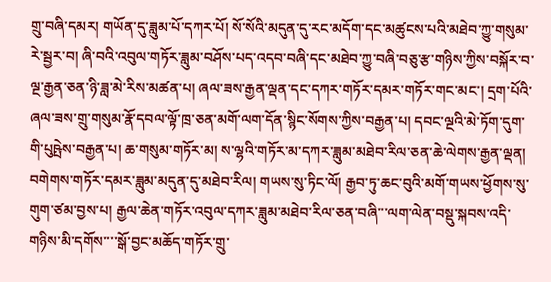གྲུ་བཞི་དམར། གཡོན་དུ་ཟླུམ་པོ་དཀར་པོ། སོ་སོའི་མདུན་དུ་རང་མདོག་དང་མཚུངས་པའི་མཐེབ་ཀྱུ་གསུམ་རེ་སྦྱར་བ། ཞི་བའི་འབུལ་གཏོར་ཟླུམ་བཤོས་པད་འདབ་བཞི་དང་མཐེབ་ཀྱུ་བཞི་བཅུ་རྩ་གཉིས་ཀྱིས་བསྐོར་བ་ལྔ་རྒྱན་ཅན་ཉི་ཟླ་མེ་རིས་མཚན་པ། ཞལ་ཟས་རྒྱན་ལྡན་དང་དཀར་གཏོར་དམར་གཏོར་གང་མང་། དྲག་པོའི་ཞལ་ཟས་གྲུ་གསུམ་རྣོ་དབལ་ལྟོ་ཁྲ་ཅན་མགོ་ལག་དོན་སྙིང་སོགས་ཀྱིས་བརྒྱན་པ། དབང་ལྔའི་མེ་ཏོག་དུག་གི་པུཥྤེས་བརྒྱན་པ། ཆ་གསུམ་གཏོར་མ། ས་ལྷའི་གཏོར་མ་དཀར་ཟླུམ་མཐེབ་རིལ་ཅན་ཆེ་ལེགས་རྒྱན་ལྡན། བགེགས་གཏོར་དམར་ཟླུམ་མདུན་དུ་མཐེབ་རིལ། གཡས་སུ་ཏིང་ལོ། རྒྱབ་ཏུ་ཆང་བུའི་མགོ་གཡས་ཕྱོགས་སུ་གུག་ཙམ་བྱས་པ། རྒྱལ་ཆེན་གཏོར་འབུལ་དཀར་ཟླུམ་མཐེབ་རིལ་ཅན་བཞི་་་ལག་ལེན་བསྡུ་སྐབས་འདི་གཉིས་མི་དགོས་་་་སྒོ་བྱང་མཆོད་གཏོར་གྲུ་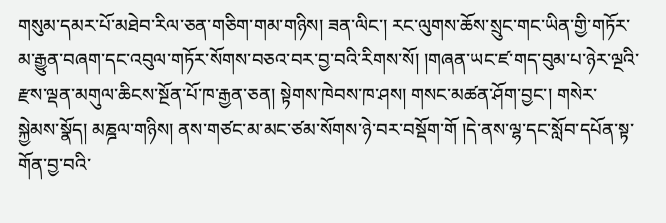གསུམ་དམར་པོ་མཐེབ་རིལ་ཅན་གཅིག་གམ་གཉིས། ཟན་ལིང་། རང་ལུགས་ཆོས་སྲུང་གང་ཡིན་གྱི་གཏོར་མ་རྒྱུན་བཞག་དང་འབུལ་གཏོར་སོགས་བཅའ་བར་བྱ་བའི་རིགས་སོ། །གཞན་ཡང་ཛ་གད་བུམ་པ་ཉེར་ལྔའི་རྫས་ལྡན་མགུལ་ཆིངས་སྔོན་པོ་ཁ་རྒྱན་ཅན། སྟེགས་ཁེབས་ཁ་ཤས། གསང་མཚན་ཤོག་བྱང་། གསེར་སྐྱེམས་སྣོད། མཎྜལ་གཉིས། ནས་གཙང་མ་མང་ཙམ་སོགས་ཉེ་བར་བསྡོག་གོ །དེ་ནས་ལྷ་དང་སློབ་དཔོན་སྟ་གོན་བྱ་བའི་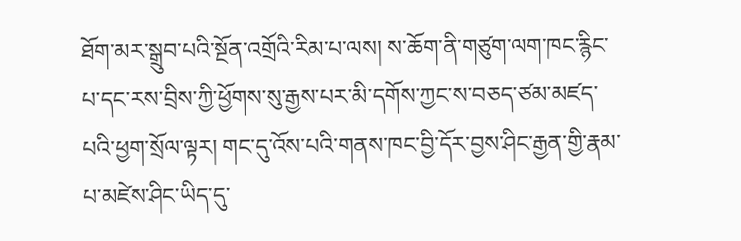ཐོག་མར་སྒྲུབ་པའི་སྔོན་འགྲོའི་རིམ་པ་ལས། ས་ཆོག་ནི་གཙུག་ལག་ཁང་རྙིང་པ་དང་རས་བྲིས་ཀྱི་ཕྱོགས་སུ་རྒྱས་པར་མི་དགོས་ཀྱང་ས་བཅད་ཙམ་མཛད་པའི་ཕྱག་སྲོལ་ལྟར། གང་དུ་འོས་པའི་གནས་ཁང་བྱི་དོར་བྱས་ཤིང་རྒྱན་གྱི་རྣམ་པ་མཛེས་ཤིང་ཡིད་དུ་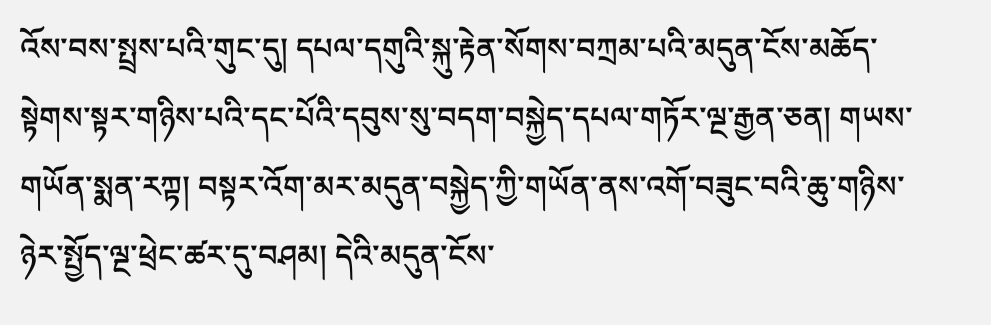འོས་བས་སྤྲས་པའི་གུང་དུ། དཔལ་དགུའི་སྐུ་རྟེན་སོགས་བཀྲམ་པའི་མདུན་ངོས་མཆོད་སྟེགས་སྟར་གཉིས་པའི་དང་པོའི་དབུས་སུ་བདག་བསྐྱེད་དཔལ་གཏོར་ལྔ་རྒྱན་ཅན། གཡས་གཡོན་སྨན་རཀྟ། བསྟར་འོག་མར་མདུན་བསྐྱེད་ཀྱི་གཡོན་ནས་འགོ་བཟུང་བའི་ཆུ་གཉིས་ཉེར་སྤྱོད་ལྔ་ཕྲེང་ཚར་དུ་བཤམ། དེའི་མདུན་ངོས་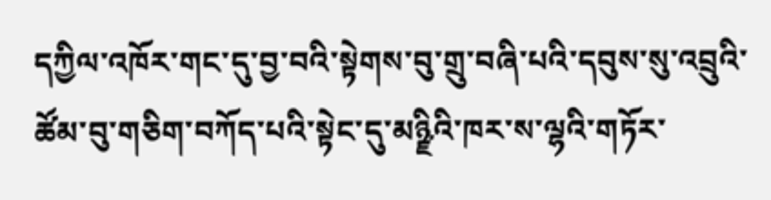དཀྱིལ་འཁོར་གང་དུ་བྱ་བའི་སྟེགས་བུ་གྲུ་བཞི་པའི་དབུས་སུ་འབྲུའི་ཚོམ་བུ་གཅིག་བཀོད་པའི་སྟེང་དུ་མཉྫིའི་ཁར་ས་ལྷའི་གཏོར་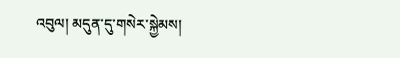འབུལ། མདུན་དུ་གསེར་སྐྱེམས།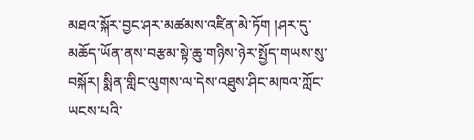མཐའ་སྐོར་བྱང་ཤར་མཚམས་འཛིན་མེ་ཏོག །ཤར་དུ་མཆོད་ཡོན་ནས་བརྩམ་སྟེ་ཆུ་གཉིས་ཉེར་སྤྱོད་གཡས་སུ་བསྐོར། སྨིན་གླིང་ལུགས་ལ་དེས་འཐུས་ཤིང་མཁའ་ཀློང་ཡངས་པའི་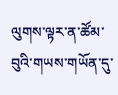ལུགས་ལྟར་ན་ཚོམ་བུའི་གཡས་གཡོན་དུ་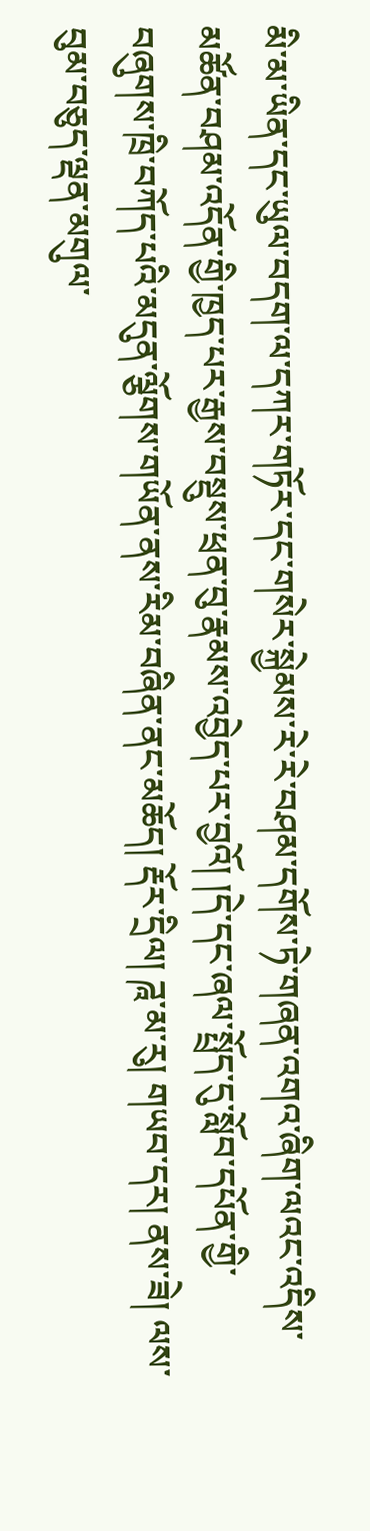མི་མ་ཡིན་དང་ཡུལ་བདག་ལ་དཀར་གཏོར་དང་གསེར་སྐྱེམས་རེ་རེ་བཤམ་དགོས་ཏེ་གཞན་འགའ་ཞིག་ལའང་འདིས་མཚོན་བཤམ་འདོན་གྱི་ཁྱད་པར་རྒྱས་བསྡུས་ཕྲན་བུ་རྣམས་འབྱེད་པར་བྱའོ། །དེ་དང་ཞལ་སྤྲོད་དུ་སློབ་དཔོན་གྱི་བཞུགས་ཁྲི་བཀོད་པའི་མདུན་ལྕོགས་གཡོན་ནས་རིམ་བཞིན་ནང་མཆོད། རྡོར་དྲིལ། ཌཱ་མ་རུ། གཡབ་དར། ནས་ཟེ། ལས་བུམ་བཅུད་ལྡན་མགུལ་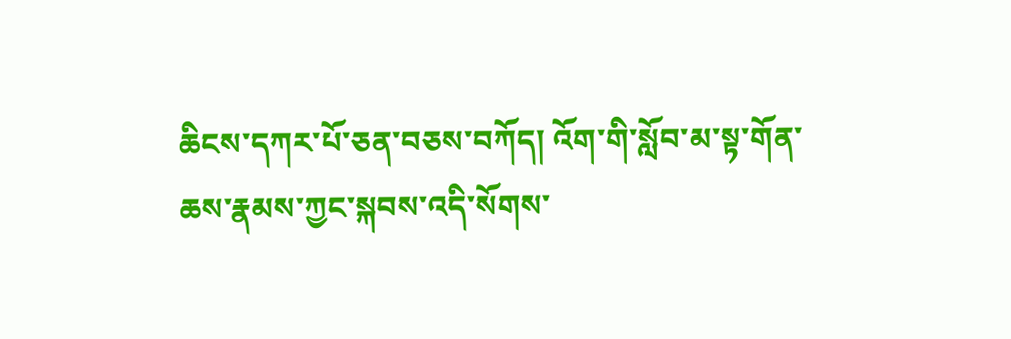ཆིངས་དཀར་པོ་ཅན་བཅས་བཀོད། འོག་གི་སློབ་མ་སྟ་གོན་ཆས་རྣམས་ཀྱང་སྐབས་འདི་སོགས་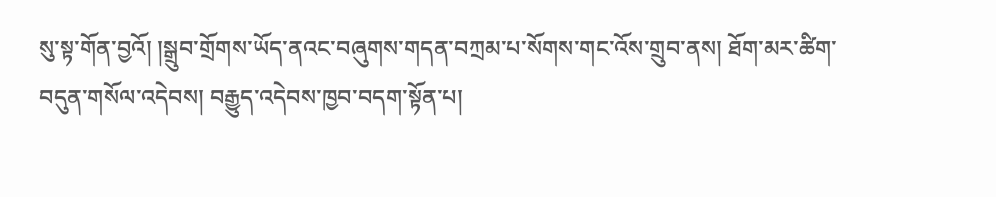སུ་སྟ་གོན་བྱའོ། །སྒྲུབ་གྲོགས་ཡོད་ནའང་བཞུགས་གདན་བཀྲམ་པ་སོགས་གང་འོས་གྲུབ་ནས། ཐོག་མར་ཚིག་བདུན་གསོལ་འདེབས། བརྒྱུད་འདེབས་ཁྱབ་བདག་སྟོན་པ།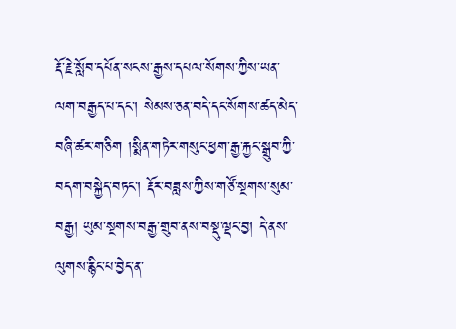རྡོ་རྗེ་སློབ་དཔོན་སངས་རྒྱས་དཔལ་སོགས་ཀྱིས་ཡན་ལག་བརྒྱད་པ་དང་། སེམས་ཅན་བདེ་དང་སོགས་ཚད་མེད་བཞི་ཚར་གཅིག །སྨིན་གཏེར་གསུང་ཕྱག་རྒྱ་རྐྱང་སྒྲུབ་ཀྱི་བདག་བསྐྱེད་བཏང་། རྡོར་བཟླས་ཀྱིས་གཙོ་སྔགས་སུམ་བརྒྱ། ཡུམ་སྔགས་བརྒྱ་གྲུབ་ནས་བསྡུ་ལྡང་བྱ། དེ་ནས་ལུགས་རྙིང་པ་བྱེད་ན་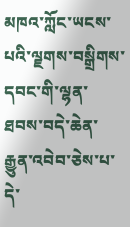མཁའ་ཀློང་ཡངས་པའི་ལྗགས་བསྒྲིགས་དབང་གི་ལྷན་ཐབས་བདེ་ཆེན་རྒྱུན་འབེབ་ཅེས་པ་དེ་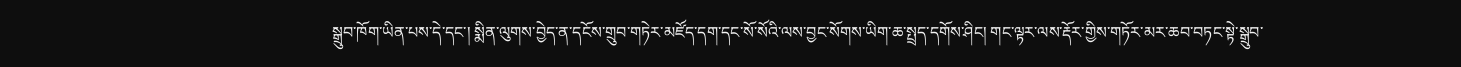སྒྲུབ་ཁོག་ཡིན་པས་དེ་དང་། སྨིན་ལུགས་བྱེད་ན་དངོས་གྲུབ་གཏེར་མཛོད་དག་དང་སོ་སོའི་ལས་བྱང་སོགས་ཡིག་ཆ་སྤྲད་དགོས་ཤིང། གང་ལྟར་ལས་རྡོར་གྱིས་གཏོར་མར་ཆབ་བཏང་སྟེ་སྒྲུབ་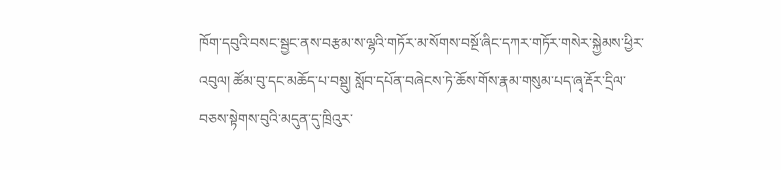ཁོག་དབུའི་བསང་སྦྱང་ནས་བརྩམ་ས་ལྷའི་གཏོར་མ་སོགས་བསྔོ་ཞིང་དཀར་གཏོར་གསེར་སྐྱེམས་ཕྱིར་འབུལ། ཚོམ་བུ་དང་མཆོད་པ་བསྡུ། སློབ་དཔོན་བཞེངས་ཏེ་ཆོས་གོས་རྣམ་གསུམ་པད་ཞྭ་རྡོར་དྲིལ་བཅས་སྟེགས་བུའི་མདུན་དུ་ཁྲིའུར་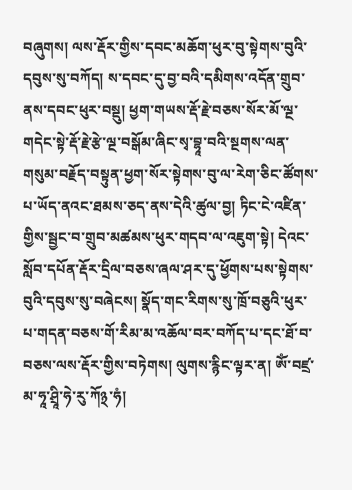བཞུགས། ལས་རྡོར་གྱིས་དབང་མཆོག་ཕུར་བུ་སྟེགས་བུའི་དབུས་སུ་བཀོད། ས་དབང་དུ་བྱ་བའི་དམིགས་འདོན་གྲུབ་ནས་དབང་ཕུར་བསྡུ། ཕྱག་གཡས་རྡོ་རྗེ་བཅས་སོར་མོ་ལྔ་གདེང་སྟེ་རྡོ་རྗེ་རྩེ་ལྔ་བསྒོམ་ཞིང་སྭ་བྷཱ་བའི་སྔགས་ལན་གསུམ་བརྗོད་བསྟུན་ཕྱག་སོར་སྟེགས་བུ་ལ་རེག་ཅིང་ཚོགས་པ་ཡོད་ནའང་ཐམས་ཅད་ནས་དེའི་ཚུལ་བྱ། ཏིང་ངེ་འཛིན་གྱིས་སྦྱང་བ་གྲུབ་མཚམས་ཕུར་གདབ་ལ་འཇུག་སྟེ། དེའང་སློབ་དཔོན་རྡོར་དྲིལ་བཅས་ཞལ་ཤར་དུ་ཕྱོགས་པས་སྟེགས་བུའི་དབུས་སུ་བཞེངས། སྣོད་གང་རིགས་སུ་ཁྲོ་བཅུའི་ཕུར་པ་གདན་བཅས་གོ་རིམ་མ་འཆོལ་བར་བཀོད་པ་དང་ཐོ་བ་བཅས་ལས་རྡོར་གྱིས་བཏེགས། ལུགས་རྙིང་ལྟར་ན། ཨོཾ་བཛྲ་མ་ཧཱ་ཤྲཱི་ཧེ་རུ་ཀོ྅་ཧཾ།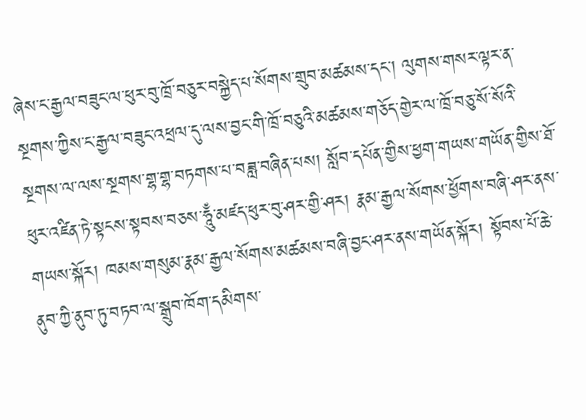ཞེས་ང་རྒྱལ་བཟུང་ལ་ཕུར་བུ་ཁྲོ་བཅུར་བསྐྱེད་པ་སོགས་གྲུབ་མཚམས་དང་། ལུགས་གསར་ལྟར་ན་སྔགས་ཀྱིས་ང་རྒྱལ་བཟུང་འཕྲལ་དུ་ལས་བྱང་གི་ཁྲོ་བཅུའི་མཚམས་གཅོད་གྱེར་ལ་ཁྲོ་བཅུ་སོ་སོའི་སྔགས་ལ་ལས་སྔགས་གྷ་གྷ་བཏགས་པ་བཟླ་བཞིན་པས། སློབ་དཔོན་གྱིས་ཕྱག་གཡས་གཡོན་གྱིས་ཐོ་ཕུར་འཛིན་ཏེ་སྟངས་སྟབས་བཅས་ཧཱུྃ་མཛད་ཕུར་བུ་ཤར་གྱི་ཤར། རྣམ་རྒྱལ་སོགས་ཕྱོགས་བཞི་ཤར་ནས་གཡས་སྐོར། ཁམས་གསུམ་རྣམ་རྒྱལ་སོགས་མཚམས་བཞི་བྱང་ཤར་ནས་གཡོན་སྐོར། སྟོབས་པོ་ཆེ་ནུབ་ཀྱི་ནུབ་ཏུ་བཏབ་ལ་སྒྲུབ་ཁོག་དམིགས་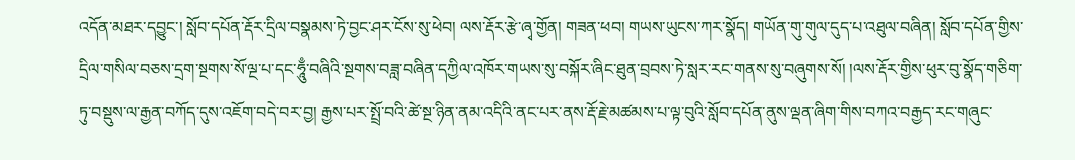འདོན་མཐར་དབྱུང་། སློབ་དཔོན་རྡོར་དྲིལ་བསྣམས་ཏེ་བྱང་ཤར་ངོས་སུ་ཕེབ། ལས་རྡོར་རྩེ་ཞྭ་གྱོན། གཟན་ཕབ། གཡས་ཡུངས་ཀར་སྣོད། གཡོན་གུ་གུལ་དུད་པ་འཐུལ་བཞིན། སློབ་དཔོན་གྱིས་དྲིལ་གསིལ་བཅས་དྲག་སྔགས་སོ་ལྔ་པ་དང་ཧཱུྃ་བཞིའི་སྔགས་བཟླ་བཞིན་དཀྱིལ་འཁོར་གཡས་སུ་བསྐོར་ཞིང་ཐུན་བྲབས་ཏེ་སླར་རང་གནས་སུ་བཞུགས་སོ། །ལས་རྡོར་གྱིས་ཕུར་བུ་སྣོད་གཅིག་ཏུ་བསྡུས་ལ་རྒྱན་བཀོད་དུས་འཇོག་བདེ་བར་བྱ། རྒྱས་པར་སྤྲོ་བའི་ཚེ་སྔ་ཉིན་ནམ་འདིའི་ནང་པར་ནས་རྡོ་རྗེ་མཚམས་པ་ལྟ་བུའི་སློབ་དཔོན་ནུས་ལྡན་ཞིག་གིས་བཀའ་བརྒྱད་རང་གཞུང་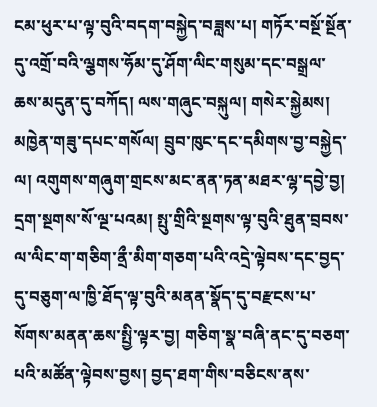ངམ་ཕུར་པ་ལྟ་བུའི་བདག་བསྐྱེད་བཟླས་པ། གཏོར་བསྔོ་སྔོན་དུ་འགྲོ་བའི་ལྕགས་ཧོམ་དུ་ཤོག་ལིང་གསུམ་དང་བསྒྲལ་ཆས་མདུན་དུ་བཀོད། ལས་གཞུང་བསྐུལ། གསེར་སྐྱེམས། མཁྱེན་གཟུ་དཔང་གསོལ། བྲུབ་ཁུང་དང་དམིགས་བྱ་བསྐྱེད་ལ། འགུགས་གཞུག་གྲངས་མང་ནན་ཏན་མཐར་ལྷ་དབྱེ་བྱ། དྲག་སྔགས་སོ་ལྔ་པའམ། སྤུ་གྲིའི་སྔགས་ལྟ་བུའི་ཐུན་བྲབས་ལ་ལིང་ག་གཅིག་ནྲྀ་མིག་གཅག་པའི་འདྲེ་ལྟེབས་དང་བྱད་དུ་བཅུག་ལ་ཁྱི་ཐོད་ལྟ་བུའི་མནན་སྣོད་དུ་བརྫངས་པ་སོགས་མནན་ཆས་སྤྱི་ལྟར་བྱ། གཅིག་སྣ་བཞི་ནང་དུ་བཅག་པའི་མཚོན་ལྟེབས་བྱས། བྱད་ཐག་གིས་བཅིངས་ནས་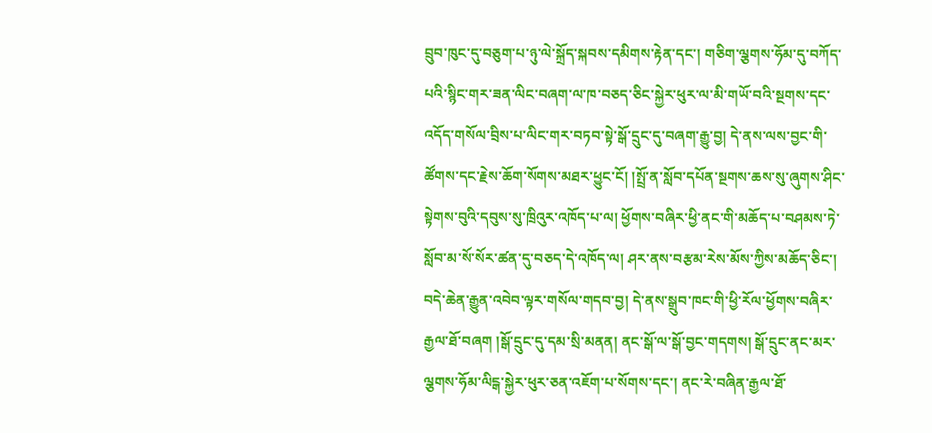བྲུབ་ཁུང་དུ་བཅུག་པ་ཉུ་ལེ་སྐྲོད་སྐབས་དམིགས་རྟེན་དང་། གཅིག་ལྕགས་ཧོམ་དུ་བཀོད་པའི་སྙིང་གར་ཟན་ལིང་བཞག་ལ་ཁ་བཅད་ཅིང་སྐྱེར་ཕུར་ལ་མི་གཡོ་བའི་སྔགས་དང་འདོད་གསོལ་བྲིས་པ་ལིང་གར་བཏབ་སྟེ་སྒོ་དྲུང་དུ་བཞག་རྒྱུ་བྱ། དེ་ནས་ལས་བྱང་གི་ཚོགས་དང་རྗེས་ཆོག་སོགས་མཐར་ཕྱུང་ངོ། །སྤྲོ་ན་སློབ་དཔོན་སྔགས་ཆས་སུ་ཞུགས་ཤིང་སྟེགས་བུའི་དབུས་སུ་ཁྲིའུར་འཁོད་པ་ལ། ཕྱོགས་བཞིར་ཕྱི་ནང་གི་མཆོད་པ་བཤམས་ཏེ་སློབ་མ་སོ་སོར་ཚན་དུ་བཅད་དེ་འཁོད་ལ། ཤར་ནས་བརྩམ་རེས་མོས་ཀྱིས་མཆོད་ཅིང་། བདེ་ཆེན་རྒྱུན་འབེབ་ལྟར་གསོལ་གདབ་བྱ། དེ་ནས་སྒྲུབ་ཁང་གི་ཕྱི་རོལ་ཕྱོགས་བཞིར་རྒྱལ་ཐོ་བཞག །སྒོ་དྲུང་དུ་དམ་སྲི་མནན། ནང་སྒོ་ལ་སྒོ་བྱང་གདགས། སྒོ་དྲུང་ནང་མར་ལྕགས་ཧོམ་ལིངྒ་སྐྱེར་ཕུར་ཅན་འཇོག་པ་སོགས་དང་། ནང་རེ་བཞིན་རྒྱལ་ཐོ་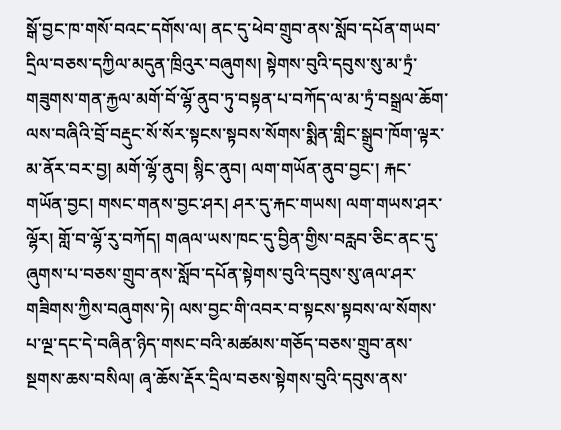སྒོ་བྱང་ཁ་གསོ་བའང་དགོས་ལ། ནང་དུ་ཕེབ་གྲུབ་ནས་སློབ་དཔོན་གཡབ་དྲིལ་བཅས་དཀྱིལ་མདུན་ཁྲིའུར་བཞུགས། སྟེགས་བུའི་དབུས་སུ་མ་ཏྲཾ་གཟུགས་གན་རྐྱལ་མགོ་བོ་ལྷོ་ནུབ་ཏུ་བསྟན་པ་བཀོད་ལ་མ་ཏྲཾ་བསྒྲལ་ཆོག་ལས་བཞིའི་བྲོ་བརྡུང་སོ་སོར་སྟངས་སྟབས་སོགས་སྨིན་གླིང་སྒྲུབ་ཁོག་ལྟར་མ་ནོར་བར་བྱ། མགོ་ལྷོ་ནུབ། སྙིང་ནུབ། ལག་གཡོན་ནུབ་བྱང་། རྐང་གཡོན་བྱང། གསང་གནས་བྱང་ཤར། ཤར་དུ་རྐང་གཡས། ལག་གཡས་ཤར་ལྷོར། གློ་བ་ལྷོ་རུ་བཀོད། གཞལ་ཡས་ཁང་དུ་བྱིན་གྱིས་བརླབ་ཅིང་ནང་དུ་ཞུགས་པ་བཅས་གྲུབ་ནས་སློབ་དཔོན་སྟེགས་བུའི་དབུས་སུ་ཞལ་ཤར་གཟིགས་ཀྱིས་བཞུགས་ཏེ། ལས་བྱང་གི་འབར་བ་སྟངས་སྟབས་ལ་སོགས་པ་ལྔ་དང་དེ་བཞིན་ཉིད་གསང་བའི་མཚམས་གཅོད་བཅས་གྲུབ་ནས་སྔགས་ཆས་བསིལ། ཞྭ་ཆོས་རྡོར་དྲིལ་བཅས་སྟེགས་བུའི་དབུས་ནས་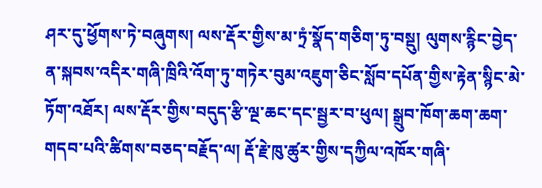ཤར་དུ་ཕྱོགས་ཏེ་བཞུགས། ལས་རྡོར་གྱིས་མ་ཏྲཾ་སྣོད་གཅིག་ཏུ་བསྡུ། ལུགས་རྙིང་བྱེད་ན་སྐབས་འདིར་གཞི་ཁྲིའི་འོག་ཏུ་གཏེར་བུམ་འཇུག་ཅིང་སློབ་དཔོན་གྱིས་རྟེན་སྙིང་མེ་ཏོག་འཐོར། ལས་རྡོར་གྱིས་བདུད་རྩི་ལྔ་ཆང་དང་སྦྱར་བ་ཕུལ། སྒྲུབ་ཁོག་ཆག་ཆག་གདབ་པའི་ཚིགས་བཅད་བརྗོད་ལ། རྡོ་རྗེ་ཁུ་ཚུར་གྱིས་དཀྱིལ་འཁོར་གཞི་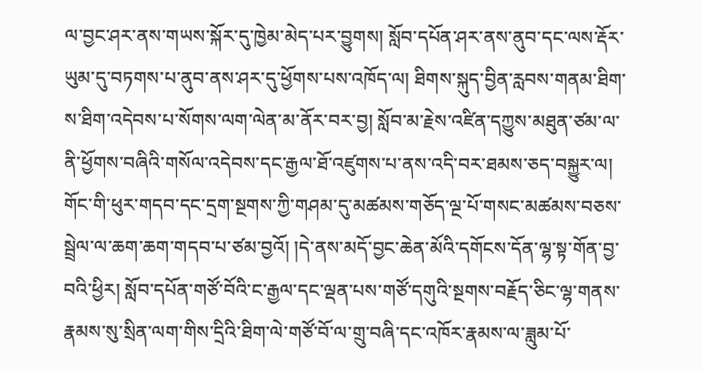ལ་བྱང་ཤར་ནས་གཡས་སྐོར་དུ་ཁྱེམ་མེད་པར་བྱུགས། སློབ་དཔོན་ཤར་ནས་ནུབ་དང་ལས་རྡོར་ཡུམ་དུ་བཏགས་པ་ནུབ་ནས་ཤར་དུ་ཕྱོགས་པས་འཁོད་ལ། ཐིགས་སྐུད་བྱིན་རླབས་གནམ་ཐིག་ས་ཐིག་འདེབས་པ་སོགས་ལག་ལེན་མ་ནོར་བར་བྱ། སློབ་མ་རྗེས་འཛིན་དཀྱུས་མཐུན་ཙམ་ལ་ནི་ཕྱོགས་བཞིའི་གསོལ་འདེབས་དང་རྒྱལ་ཐོ་འཛུགས་པ་ནས་འདི་བར་ཐམས་ཅད་བསྐྱུར་ལ། གོང་གི་ཕུར་གདབ་དང་དྲག་སྔགས་ཀྱི་གཤམ་དུ་མཚམས་གཅོད་ལྔ་པོ་གསང་མཚམས་བཅས་སྦྲེལ་ལ་ཆག་ཆག་གདབ་པ་ཙམ་བྱའོ། །དེ་ནས་མདོ་བྱང་ཆེན་མོའི་དགོངས་དོན་ལྷ་སྟ་གོན་བྱ་བའི་ཕྱིར། སློབ་དཔོན་གཙོ་བོའི་ང་རྒྱལ་དང་ལྡན་པས་གཙོ་དགུའི་སྔགས་བརྗོད་ཅིང་ལྷ་གནས་རྣམས་སུ་སྲིན་ལག་གིས་དྲིའི་ཐིག་ལེ་གཙོ་བོ་ལ་གྲུ་བཞི་དང་འཁོར་རྣམས་ལ་ཟླུམ་པོ་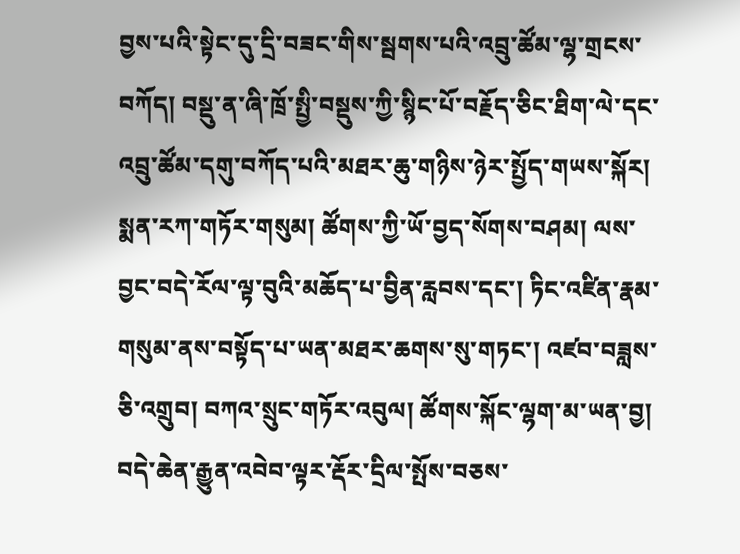བྱས་པའི་སྟེང་དུ་དྲི་བཟང་གིས་སྦགས་པའི་འབྲུ་ཚོམ་ལྷ་གྲངས་བཀོད། བསྡུ་ན་ཞི་ཁྲོ་སྤྱི་བསྡུས་ཀྱི་སྙིང་པོ་བརྗོད་ཅིང་ཐིག་ལེ་དང་འབྲུ་ཚོམ་དགུ་བཀོད་པའི་མཐར་ཆུ་གཉིས་ཉེར་སྤྱོད་གཡས་སྐོར། སྨན་རཀ་གཏོར་གསུམ། ཚོགས་ཀྱི་ཡོ་བྱད་སོགས་བཤམ། ལས་བྱང་བདེ་རོལ་ལྟ་བུའི་མཆོད་པ་བྱིན་རླབས་དང་། ཏིང་འཛིན་རྣམ་གསུམ་ནས་བསྟོད་པ་ཡན་མཐར་ཆགས་སུ་གཏང་། འཛབ་བཟླས་ཅི་འགྲུབ། བཀའ་སྲུང་གཏོར་འབུལ། ཚོགས་སྐོང་ལྷག་མ་ཡན་བྱ། བདེ་ཆེན་རྒྱུན་འབེབ་ལྟར་རྡོར་དྲིལ་སྤོས་བཅས་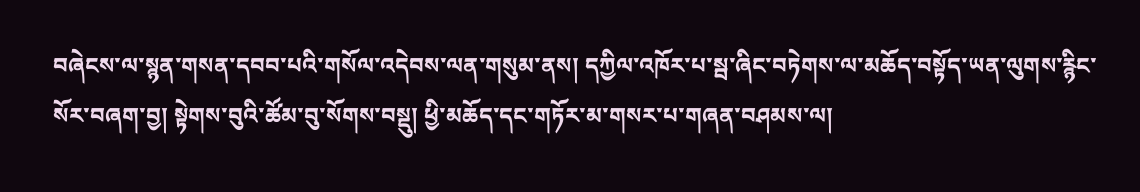བཞེངས་ལ་སྙན་གསན་དབབ་པའི་གསོལ་འདེབས་ལན་གསུམ་ནས། དཀྱིལ་འཁོར་པ་སྦ་ཞིང་བཏེགས་ལ་མཆོད་བསྟོད་ཡན་ལུགས་རྙིང་སོར་བཞག་བྱ། སྟེགས་བུའི་ཚོམ་བུ་སོགས་བསྡུ། ཕྱི་མཆོད་དང་གཏོར་མ་གསར་པ་གཞན་བཤམས་ལ།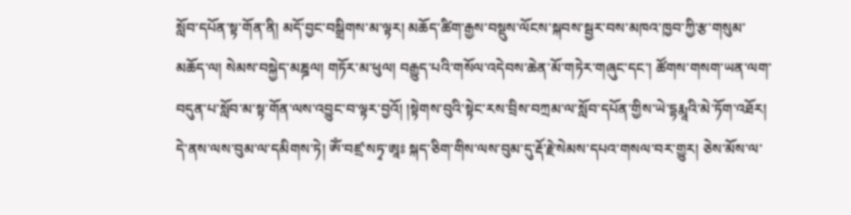སློབ་དཔོན་སྟ་གོན་ནི། མདོ་བྱང་བསྒྲིགས་མ་ལྟར། མཆོད་ཚིག་རྒྱས་བསྡུས་ལོངས་སྐབས་སྦྱར་བས་མཁའ་ཁྱབ་ཀྱི་རྩ་གསུམ་མཆོད་ལ། སེམས་བསྐྱེད་མཎྜལ། གཏོར་མ་ཕུལ། བརྒྱུད་པའི་གསོལ་འདེབས་ཆེན་མོ་གཏེར་གཞུང་དང་། ཚོགས་གསག་ཡན་ལག་བདུན་པ་སློབ་མ་སྟ་གོན་ལས་འབྱུང་བ་ལྟར་བྱའོ། །སྟེགས་བུའི་སྟེང་རས་བྲིས་བཀྲམ་ལ་སློབ་དཔོན་གྱིས་ཡེ་དྷརྨཱའི་མེ་ཏོག་འཐོར། དེ་ནས་ལས་བུམ་ལ་དམིགས་ཏེ། ཨོཾ་བཛྲ་སཏྭ་ཨཱཿ སྐད་ཅིག་གིས་ལས་བུམ་དུ་རྡོ་རྗེ་སེམས་དཔའ་གསལ་བར་གྱུར། ཅེས་མོས་ལ་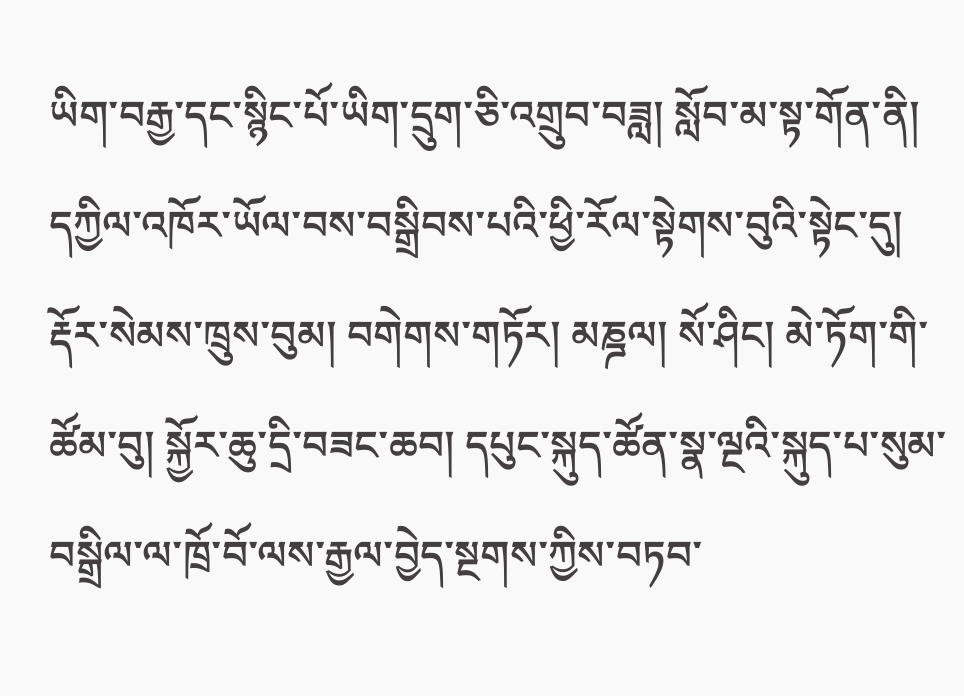ཡིག་བརྒྱ་དང་སྙིང་པོ་ཡིག་དྲུག་ཅི་འགྲུབ་བཟླ། སློབ་མ་སྟ་གོན་ནི། དཀྱིལ་འཁོར་ཡོལ་བས་བསྒྲིབས་པའི་ཕྱི་རོལ་སྟེགས་བུའི་སྟེང་དུ། རྡོར་སེམས་ཁྲུས་བུམ། བགེགས་གཏོར། མཎྜལ། སོ་ཤིང། མེ་ཏོག་གི་ཚོམ་བུ། སྐྱོར་ཆུ་དྲི་བཟང་ཆབ། དཔུང་སྐུད་ཚོན་སྣ་ལྔའི་སྐུད་པ་སུམ་བསྒྲིལ་ལ་ཁྲོ་བོ་ལས་རྒྱལ་བྱེད་སྔགས་ཀྱིས་བཏབ་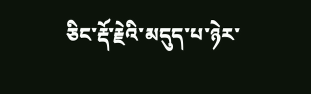ཅིང་རྡོ་རྗེའི་མདུད་པ་ཉེར་